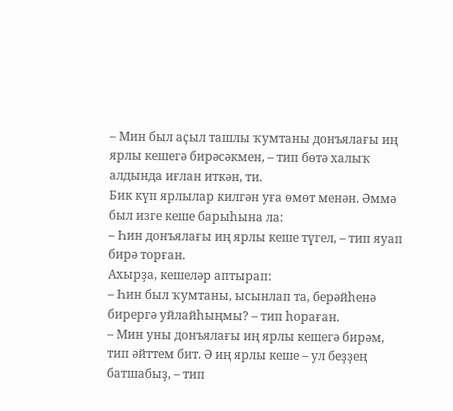– Мин был аҫыл ташлы ҡумтаны донъялағы иң ярлы кешегә бирәсәкмен, – тип бөтә халыҡ алдында иғлан иткән, ти.
Бик күп ярлылар килгән уға өмөт менән. Әммә был изге кеше барыһына ла:
– Һин донъялағы иң ярлы кеше түгел, – тип яуап бирә торған.
Ахырҙа, кешеләр аптырап:
– Һин был ҡумтаны, ысынлап та, берәйһенә бирергә уйлайһыңмы? – тип һораған.
– Мин уны донъялағы иң ярлы кешегә бирәм, тип әйттем бит. Ә иң ярлы кеше – ул беҙҙең батшабыҙ, – тип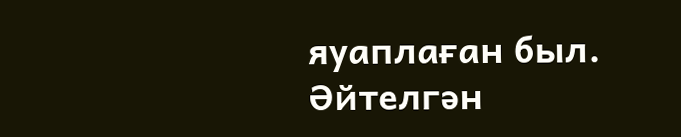яуаплаған был.
Әйтелгән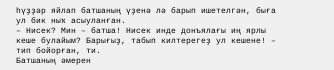һүҙҙәр яйлап батшаның үҙенә лә барып ишетелгән, быға ул бик ныҡ асыуланған.
– Нисек? Мин – батша! Нисек инде донъялағы иң ярлы кеше булайым? Барығыҙ, табып килтерегеҙ ул кешене! – тип бойорған, ти.
Батшаның әмерен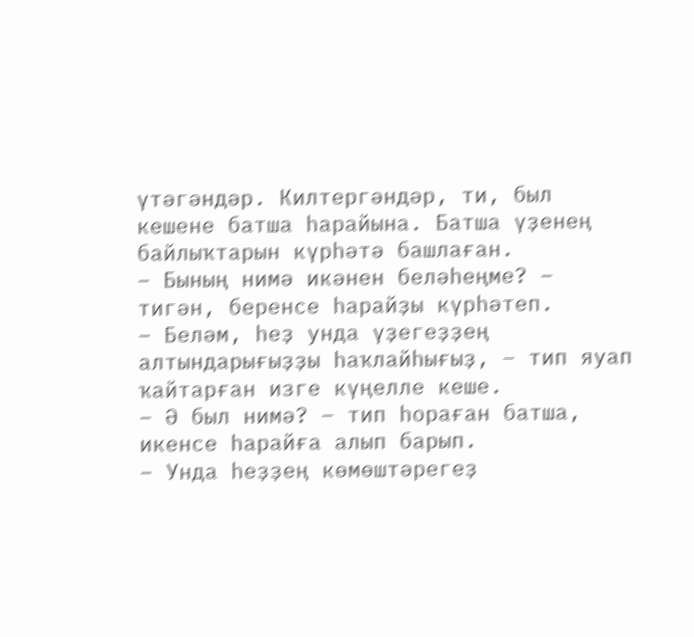үтәгәндәр. Килтергәндәр, ти, был кешене батша һарайына. Батша үҙенең байлыҡтарын күрһәтә башлаған.
– Бының нимә икәнен беләһеңме? – тигән, беренсе һарайҙы күрһәтеп.
– Беләм, һеҙ унда үҙегеҙҙең алтындарығыҙҙы һаҡлайһығыҙ, – тип яуап ҡайтарған изге күңелле кеше.
– Ә был нимә? – тип һораған батша, икенсе һарайға алып барып.
– Унда һеҙҙең көмөштәрегеҙ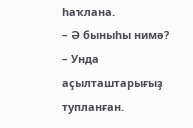һаҡлана.
– Ә быныһы нимә?
– Унда аҫылташтарығыҙ тупланған.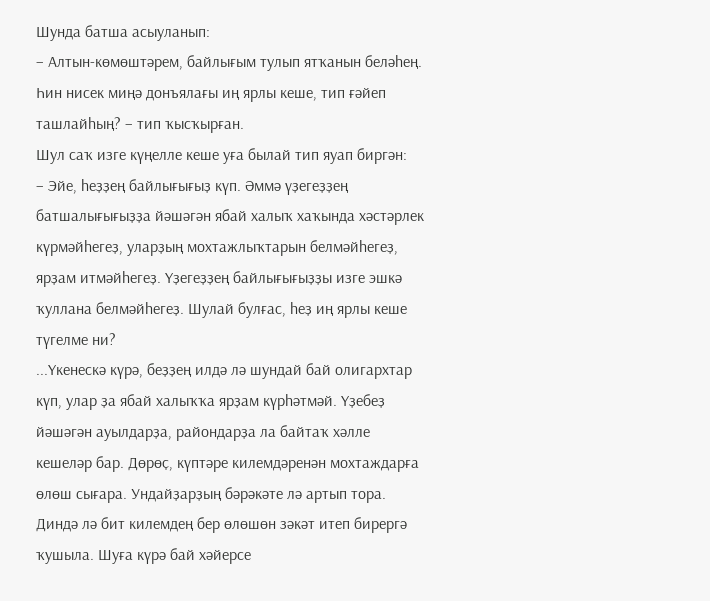Шунда батша асыуланып:
– Алтын-көмөштәрем, байлығым тулып ятҡанын беләһең. Һин нисек миңә донъялағы иң ярлы кеше, тип ғәйеп ташлайһың? – тип ҡысҡырған.
Шул саҡ изге күңелле кеше уға былай тип яуап биргән:
– Эйе, һеҙҙең байлығығыҙ күп. Әммә үҙегеҙҙең батшалығығыҙҙа йәшәгән ябай халыҡ хаҡында хәстәрлек күрмәйһегеҙ, уларҙың мохтажлыҡтарын белмәйһегеҙ, ярҙам итмәйһегеҙ. Үҙегеҙҙең байлығығыҙҙы изге эшкә ҡуллана белмәйһегеҙ. Шулай булғас, һеҙ иң ярлы кеше түгелме ни?
...Үкенескә күрә, беҙҙең илдә лә шундай бай олигархтар күп, улар ҙа ябай халыҡҡа ярҙам күрһәтмәй. Үҙебеҙ йәшәгән ауылдарҙа, райондарҙа ла байтаҡ хәлле кешеләр бар. Дөрөҫ, күптәре килемдәренән мохтаждарға өлөш сығара. Ундайҙарҙың бәрәкәте лә артып тора. Диндә лә бит килемдең бер өлөшөн зәкәт итеп бирергә ҡушыла. Шуға күрә бай хәйерсе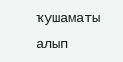ҡушаматы алып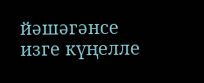йәшәгәнсе изге күңелле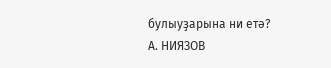булыуҙарына ни етә?
А. НИЯЗОВ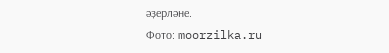әҙерләне.
Фото: moorzilka.ru